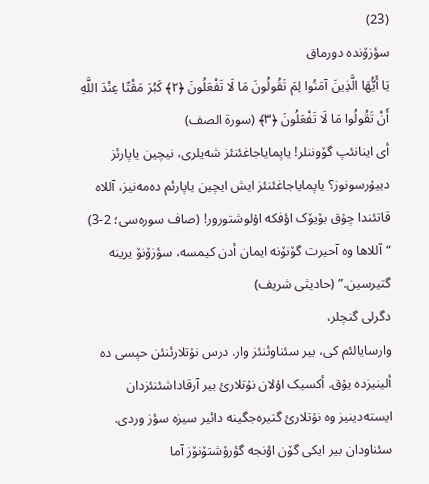(23)
سؤزۆندە دورماق
يَا أَيُّهَا الَّذِينَ آمَنُوا لِمَ تَقُولُونَ مَا لَا تَفْعَلُونَ ﴿۲﴾ كَبُرَ مَقْتًا عِنْدَ اللَّهِ أَنْ تَقُولُوا مَا لَا تَفْعَلُونَ ﴿۳﴾ (سورة الصف)
أی اینانئپ گۆوننلر! یاپمایاجاغئنئز شەیلری، نیچین یاپارئز دییۇرسونوز؟ یاپمایاجاغئنئز ایش ایچین یاپارئم دەمەنیز، آللاە قاتئندا چۇق بۆیۆک اؤفکە اۇلوشتورور! (صاف سورەسی؛ 2-3)
“آللاها وە آحیرت گۆنۆنە ایمان أدن کیمسە، سؤزۆنۆ یرینە گتیرسین.” (حادیثی شریف)
دگرلی گنچلر،
وارسایالئم کی، بیر سئناوئنئز وار. درس نۇتلارئنئن حپسی دە ألینیزدە یۇق. أکسیک اۇلان نۇتلارئ بیر آرقاداشئنئزدان ایستەدینیز وە نۇتلارئ گتیرەجگینە دائیر سیزە سؤز وردی. سئناودان بیر ایکی گۆن اؤنجە گؤرۆشتۆنۆز آما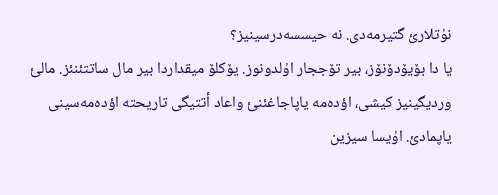نۇتلارئ گتیرمەدی. نە حیسسەدرسینیز؟
یا دا بۆیۆدۆنۆز، بیر تۆججار اۇلدونوز. یۆکلۆ میقداردا بیر مال ساتتئنئز. مالئ وردیگینیز کیشی، اؤدەمە یاپاجاغئنئ واعاد أتتیگی تاریحتە اؤدەمەسینی یاپمادئ. اۇیسا سیزین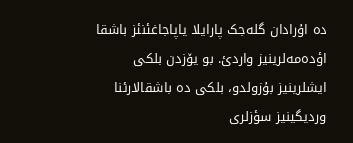دە اۇرادان گلەجک پارایلا یاپاجاغئنئز باشقا اؤدەمەلرینیز واردئ. بو یۆزدن بلکی ایشلرینیز بۇزولدو، بلکی دە باشقالارئنا وردیگینیز سؤزلری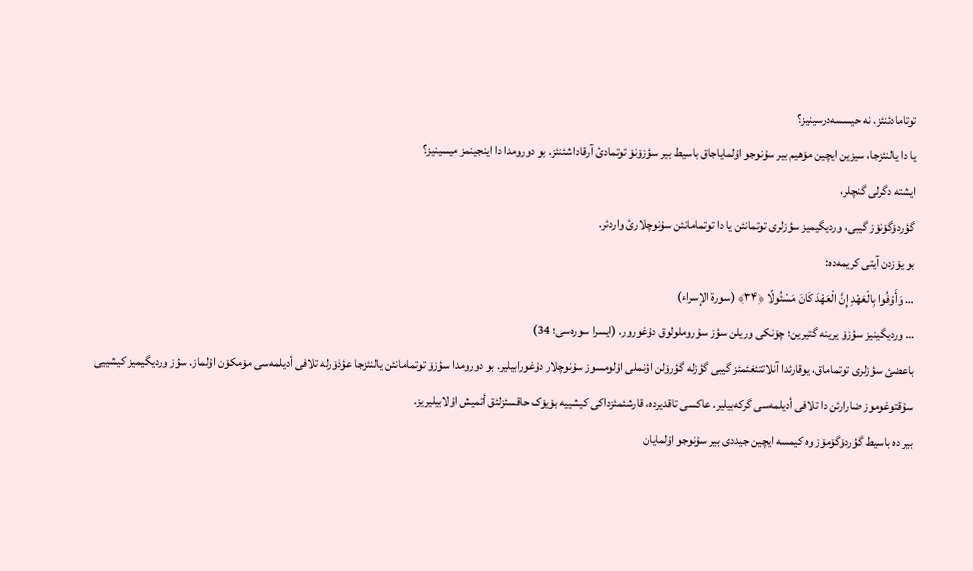توتامادئنئز. نە حیسسەدرسینیز؟
یا دا یالنئزجا، سیزین ایچین مۆهیم بیر سۇنوجو اۇلمایاجاق باسیط بیر سؤزۆنۆ توتمادئ آرقاداشئنئز. بو دورومدا دا اینجینمز میسینیز؟
ایشتە دگرلی گنچلر،
گؤردۆگۆنۆز گیبی، وردیگیمیز سؤزلری توتمانئن یا دا توتمامانئن سۇنوچلارئ واردئر.
بو یۆزدن آیتی کریمەدە:
… وَأَوْفُوا بِالْعَهْدِ إِنَّ الْعَهْدَ كَانَ مَسْئُولًا ﴿۳۴﴾ (سورة الإسراء)
… وردیگینیز سؤزۆ یرینە گتیرین؛ چۆنکی وریلن سؤز سۇروملولوق دۇغورور. (ایسرا سورەسی؛ 34)
باعضئ سؤزلری توتماماق، یوقارئدا آنلاتتئغئمئز گیبی گؤزلە گؤرۆلن اؤنملی اۇلومسوز سۇنوچلار دۇغورابیلیر. بو دورومدا سؤزۆ توتمامانئن یالنئزجا عؤذۆرلە تلافی أدیلمەسی مۆمکۆن اۇلماز. سؤز وردیگیمیز کیشییی سۇقتوغوموز ضارارئن دا تلافی أدیلمەسی گرکەبیلیر. عاکسی تاقدیردە، قارشئمئزداکی کیشییە بۆیۆک حاقسئزلئق أتمیش اۇلابیلیریز.
بیر دە باسیط گؤردۆگۆمۆز وە کیمسە ایچین جیددی بیر سۇنوجو اۇلمایان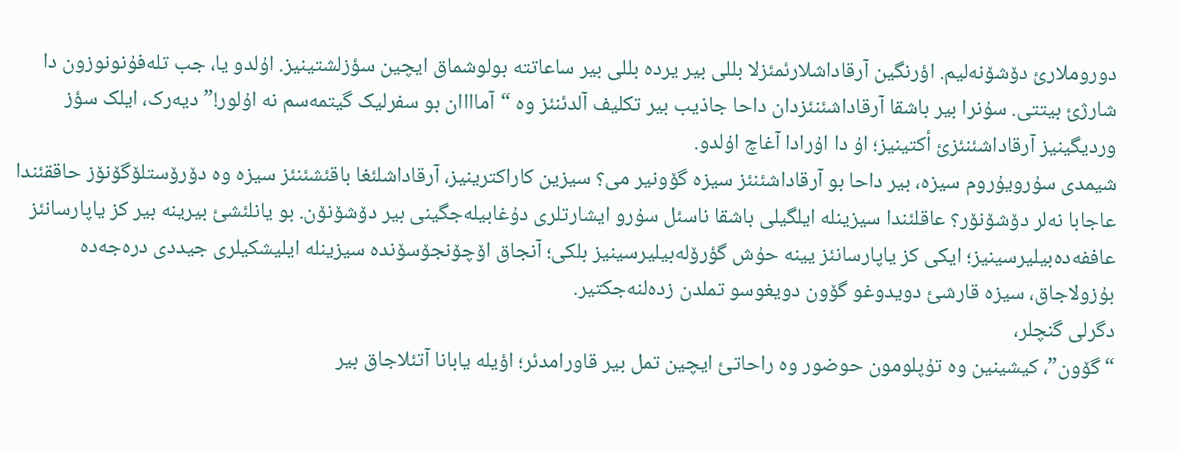دوروملارئ دۆشۆنەلیم. اؤرنگین آرقاداشلارئمئزلا بللی بیر یردە بللی بیر ساعاتتە بولوشماق ایچین سؤزلشتینیز. اۇلدو یا، جب تلەفۇنونوزون دا شارژئ بیتتی. سۇنرا بیر باشقا آرقاداشئنئزدان داحا جاذیب بیر تکلیف آلدئنئز وە “آماااان بو سفرلیک گیتمەسم نە اۇلور!” دیەرک، ایلک سؤز وردیگینیز آرقاداشئنئزئ أکتینیز؛ اۇ دا اۇرادا آغاچ اۇلدو.
شیمدی سۇرویۇروم سیزە، بیر داحا بو آرقاداشئنئز سیزە گۆونیر می؟ سیزین کاراکترینیز، آرقاداشلئغا باقئشئنئز سیزە وە دۆرۆستلۆگۆنۆز حاققئندا عاجابا نەلر دۆشۆنۆر؟ عاقلئندا سیزینلە ایلگیلی باشقا ناسئل سۇرو ایشارتلری دۇغابیلەجگینی بیر دۆشۆنۆن. بو یانلئشئ بیرینە بیر کز یاپارسانئز عاففەدەبیلیرسینیز؛ ایکی کز یاپارسانئز یینە حۇش گؤرۆلەبیلیرسینیز بلکی؛ آنجاق اۆچۆنجۆسۆندە سیزینلە ایلیشکیلری جیددی درەجەدە بۇزولاجاق، سیزە قارشئ دویدوغو گۆون دویغوسو تملدن زدەلنەجکتیر.
دگرلی گنچلر،
“گۆون”، کیشینین وە تۇپلومون حوضور وە راحاتئ ایچین تمل بیر قاورامدئر؛ اؤیلە یابانا آتئلاجاق بیر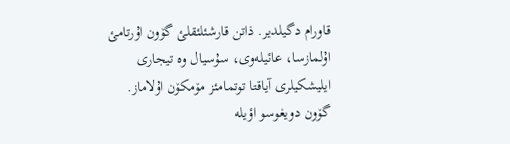قاورام دگیلدیر. ذاتن قارشئلئقلئ گۆون اۇرتامئ اۇلمازسا، عائیلەوی، سۇسیال وە تیجاری ایلیشکیلری آیاقتا توتمامئز مۆمکۆن اۇلاماز. گۆون دویغوسو اؤیلە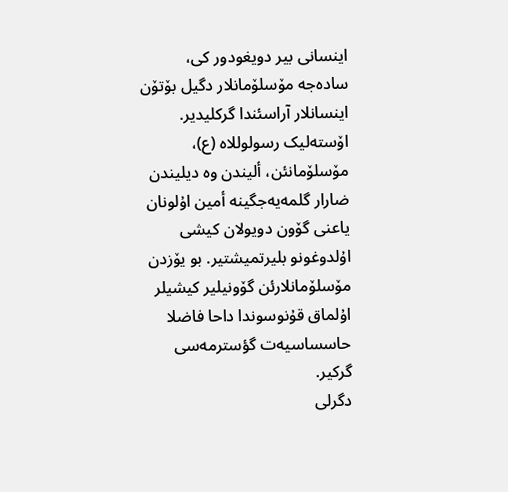اینسانی بیر دویغودور کی، سادەجە مۆسلۆمانلار دگیل بۆتۆن اینسانلار آراسئندا گرکلیدیر. اۆستەلیک رسولوللاە (ع)، مۆسلۆمانئن، ألیندن وە دیلیندن ضارار گلمەیەجگینە أمین اۇلونان یاعنی گۆون دویولان کیشی اۇلدوغونو بلیرتمیشتیر. بو یۆزدن مۆسلۆمانلارئن گۆونیلیر کیشیلر اۇلماق قۇنوسوندا داحا فاضلا حاسساسیەت گؤسترمەسی گرکیر.
دگرلی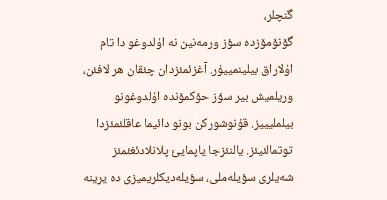گنچلر،
گۆنۆمۆزدە سؤز ورمەنین نە اۇلدوغو دا تام اۇلاراق بیلینمییۇر. آغزئمئزدان چئقان هر لافئن، وریلمیش بیر سؤز حۆکمۆندە اۇلدوغونو بیلملیییز. قۇنوشورکن بونو دائیما عاقلئمئزدا توتمالئیئز. یالنئزجا یاپمایئ پلانلادئغئمئز شەیلری سؤیلەملی، سؤیلەدیکلریمیزی دە یرینە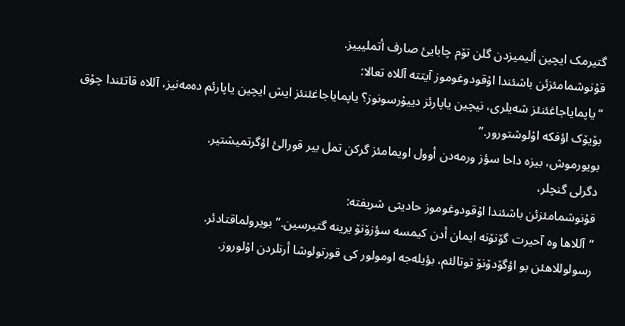گتیرمک ایچین ألیمیزدن گلن تۆم چابایئ صارف أتملیییز.
قۇنوشمامئزئن باشئندا اۇقودوغوموز آیتتە آللاە تعالا:
“یاپمایاجاغئنئز شەیلری، نیچین یاپارئز دییۇرسونوز؟ یاپمایاجاغئنئز ایش ایچین یاپارئم دەمەنیز، آللاە قاتئندا چۇق بۆیۆک اؤفکە اۇلوشتورور.”
بویورموش، بیزە داحا سؤز ورمەدن أوول اویمامئز گرکن تمل بیر قورالئ اؤگرتمیشتیر.
دگرلی گنچلر،
قۇنوشمامئزئن باشئندا اۇقودوغوموز حادیثی شریفتە:
“آللاها وە آحیرت گۆنۆنە ایمان أدن کیمسە سؤزۆنۆ یرینە گتیرسین.” بویرولماقتادئر.
رسولوللاهئن بو اؤگۆدۆنۆ توتالئم، بؤیلەجە اومولور کی قورتولوشا أرنلردن اۇلوروز.